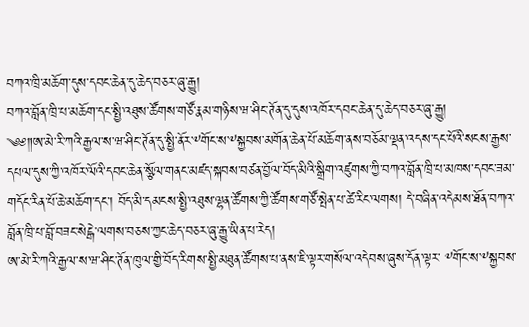བཀའ་ཁྲི་མཆོག་དུས་དབང་ཆེན་དུ་ཆེད་བཅར་ཞུ་རྒྱུ།
བཀའ་བློན་ཁྲི་པ་མཆོག་དང་སྤྱི་འཐུས་ཚོགས་གཙོ་རྣམ་གཉིས་ཝ་ཤིང་ཊོན་དུ་དུས་འཁོར་དབང་ཆེན་དུ་ཆེད་བཅར་ཞུ་རྒྱུ།
༄༅༎ཨ་མེ་རི་ཀའི་རྒྱལ་ས་ཝ་ཤིང་ཊོན་དུ་སྤྱི་ནོར་༸གོང་ས་༸སྐྱབས་མགོན་ཆེན་པོ་མཆོག་ནས་བཅོམ་ལྡན་འདས་དང་པོའི་སངས་རྒྱས་དཔལ་དུས་ཀྱི་འཁོར་ལོའི་དབང་ཆེན་སྩོལ་གནང་མཛད་སྐབས་བཙན་བྱོལ་བོད་མིའི་སྒྲིག་འཛུགས་ཀྱི་བཀའ་བློན་ཁྲི་པ་མཁས་དབང་ཟམ་གདོང་རིན་པོ་ཆེ་མཆོག་དང་། བོད་མི་དམངས་སྤྱི་འཐུས་ལྷན་ཚོགས་ཀྱི་ཚོགས་གཙོ་སྤེན་པ་ཚེ་རིང་ལགས། དེ་བཞིན་འདེམས་ཐོན་བཀའ་བློན་ཁྲི་པ་བློ་བཟང་སེངྒེ་ལགས་བཅས་ཀྱང་ཆེད་བཅར་ཞུ་རྒྱུ་ཡིན་པ་རེད།
ཨ་མེ་རི་ཀའི་རྒྱལ་ས་ཝ་ཤིང་ཊོན་ཁུལ་གྱི་བོད་རིགས་སྤྱི་མཐུན་ཚོགས་པ་ནས་ཇི་ལྟར་གསོལ་འདེབས་ཞུས་དོན་ལྟར་ ༸གོང་ས་༸སྐྱབས་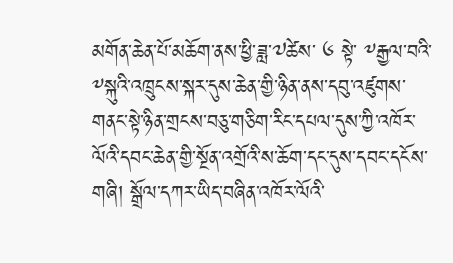མགོན་ཆེན་པོ་མཆོག་ནས་ཕྱི་ཟླ་༧ཚེས་ ༦ སྟེ་ ༸རྒྱལ་བའི་༸སྐུའི་འཁྲུངས་སྐར་དུས་ཆེན་གྱི་ཉིན་ནས་དབུ་འཛུགས་གནང་སྟེ་ཉིན་གྲངས་བཅུ་གཅིག་རིང་དཔལ་དུས་ཀྱི་འཁོར་ལོའི་དབང་ཆེན་གྱི་སྔོན་འགྲོའི་ས་ཆོག་དང་དུས་དབང་དངོས་གཞི། སྒྲོལ་དཀར་ཡིད་བཞིན་འཁོར་ལོའི་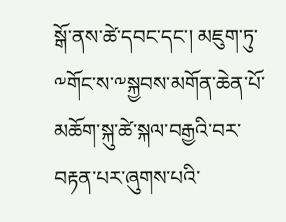སྒོ་ནས་ཚེ་དབང་དང་། མཇུག་ཏུ་༸གོང་ས་༸སྐྱབས་མགོན་ཆེན་པོ་མཆོག་སྐུ་ཚེ་སྐལ་བརྒྱའི་བར་བརྟན་པར་ཞུགས་པའི་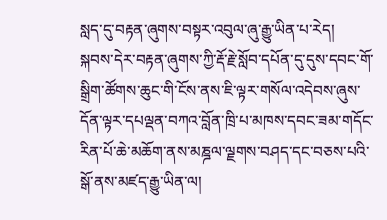སླད་དུ་བརྟན་ཞུགས་བསྟར་འབུལ་ཞུ་རྒྱུ་ཡིན་པ་རེད།
སྐབས་དེར་བརྟན་ཞུགས་ཀྱི་རྡོ་རྗེ་སློབ་དཔོན་དུ་དུས་དབང་གོ་སྒྲིག་ཚོགས་ཆུང་གི་ངོས་ནས་ཇི་ལྟར་གསོལ་འདེབས་ཞུས་དོན་ལྟར་དཔལྡན་བཀའ་བློན་ཁྲི་པ་མཁས་དབང་ཟམ་གདོང་རིན་པོ་ཆེ་མཆོག་ནས་མཎྜལ་ལྗགས་བཤད་དང་བཅས་པའི་སྒོ་ནས་མཛད་རྒྱུ་ཡིན་ལ།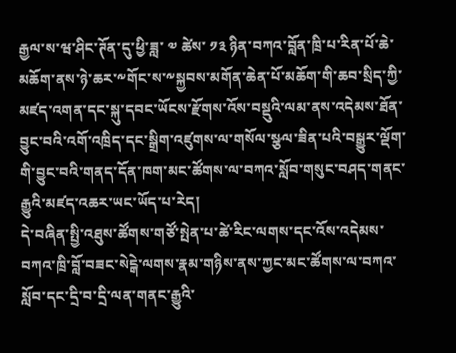རྒྱལ་ས་ཝ་ཤིང་ཊོན་དུ་ཕྱི་ཟླ་ ༧ ཚེས་ ༡༣ ཉིན་བཀའ་བློན་ཁྲི་པ་རིན་པོ་ཆེ་མཆོག་ནས་ཉེ་ཆར་༸གོང་ས་༸སྐྱབས་མགོན་ཆེན་པོ་མཆོག་གི་ཆབ་སྲིད་ཀྱི་མཛད་འགན་དང་སྐུ་དབང་ཡོངས་རྫོགས་འོས་བསྡུའི་ལམ་ནས་འདེམས་ཐོན་བྱུང་བའི་འགོ་འཁྲིད་དང་སྒྲིག་འཛུགས་ལ་གསོལ་སྩལ་ཟིན་པའི་བསྒྱུར་ལྡོག་གི་བྱུང་བའི་གནད་དོན་ཁག་མང་ཚོགས་ལ་བཀའ་སློབ་གསུང་བཤད་གནང་རྒྱུའི་མཛད་འཆར་ཡང་ཡོད་པ་རེད།
དེ་བཞིན་སྤྱི་འཐུས་ཚོགས་གཙོ་སྤེན་པ་ཚེ་རིང་ལགས་དང་འོས་འདེམས་བཀའ་ཁྲི་བློ་བཟང་སེངྒེ་ལགས་རྣམ་གཉིས་ནས་ཀྱང་མང་ཚོགས་ལ་བཀའ་སློབ་དང་དྲི་བ་དྲི་ལན་གནང་རྒྱུའི་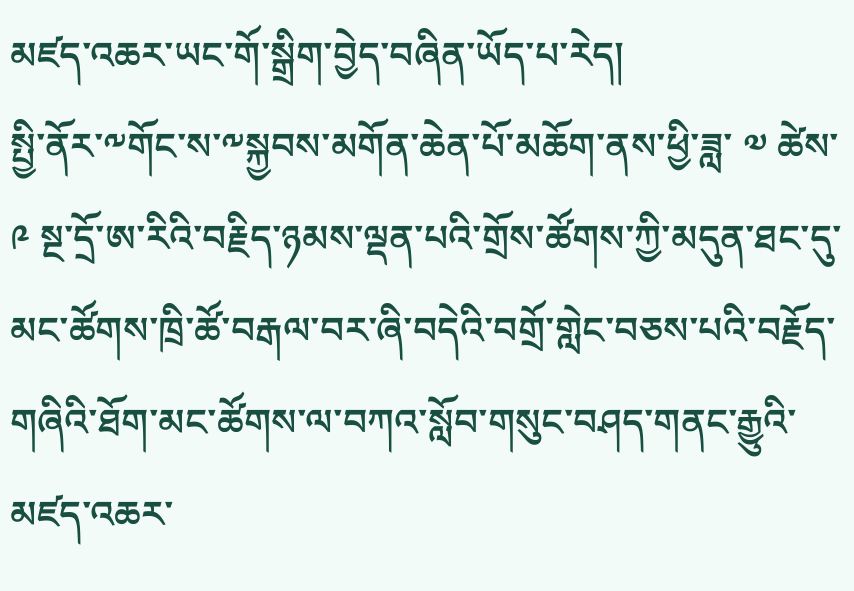མཛད་འཆར་ཡང་གོ་སྒྲིག་བྱེད་བཞིན་ཡོད་པ་རེད།
སྤྱི་ནོར་༸གོང་ས་༸སྐྱབས་མགོན་ཆེན་པོ་མཆོག་ནས་ཕྱི་ཟླ་ ༧ ཚེས་ ༩ སྔ་དྲོ་ཨ་རིའི་བརྗིད་ཉམས་ལྡན་པའི་གྲོས་ཚོགས་ཀྱི་མདུན་ཐང་དུ་མང་ཚོགས་ཁྲི་ཚོ་བརྒལ་བར་ཞི་བདེའི་བགྲོ་གླེང་བཅས་པའི་བརྗོད་གཞིའི་ཐོག་མང་ཚོགས་ལ་བཀའ་སློབ་གསུང་བཤད་གནང་རྒྱུའི་མཛད་འཆར་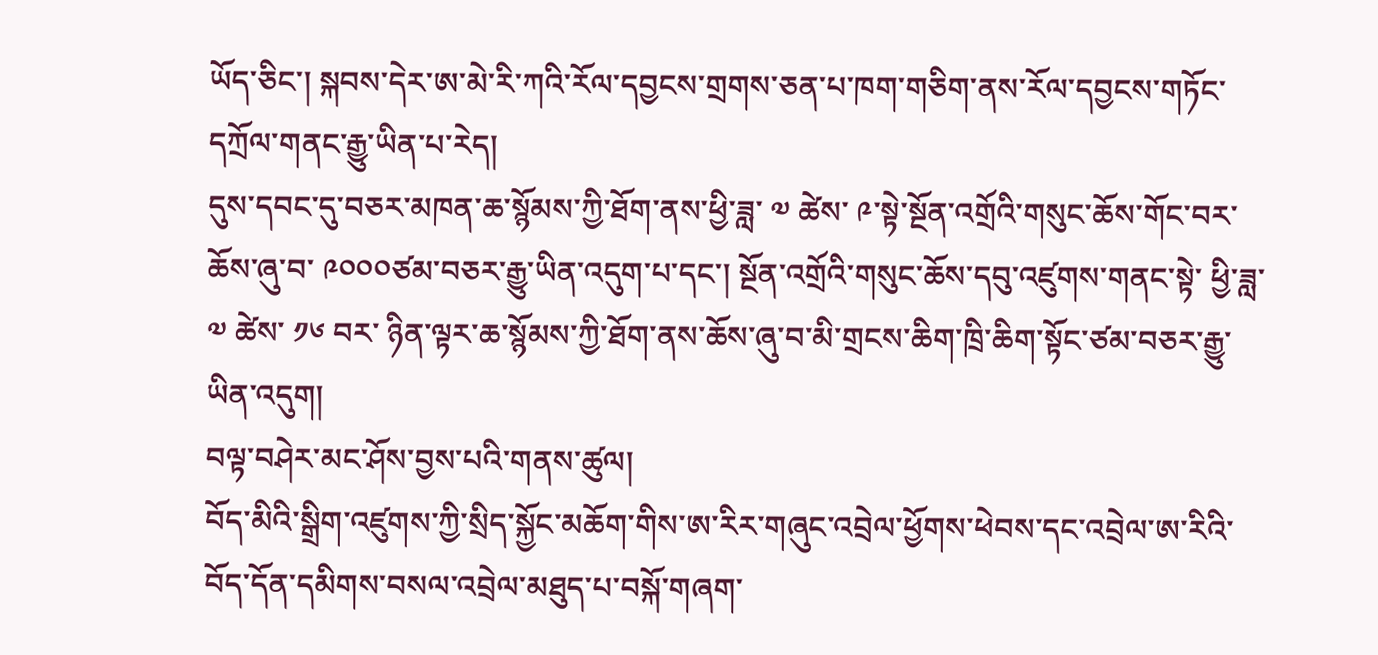ཡོད་ཅིང་། སྐབས་དེར་ཨ་མེ་རི་ཀའི་རོལ་དབྱངས་གྲགས་ཅན་པ་ཁག་གཅིག་ནས་རོལ་དབྱངས་གཏོང་དཀྲོལ་གནང་རྒྱུ་ཡིན་པ་རེད།
དུས་དབང་དུ་བཅར་མཁན་ཆ་སྙོམས་ཀྱི་ཐོག་ནས་ཕྱི་ཟླ་ ༧ ཚེས་ ༩་སྟེ་སྔོན་འགྲོའི་གསུང་ཆོས་གོང་བར་ཆོས་ཞུ་བ་ ༩༠༠༠ཙམ་བཅར་རྒྱུ་ཡིན་འདུག་པ་དང་། སྔོན་འགྲོའི་གསུང་ཆོས་དབུ་འཛུགས་གནང་སྟེ་ ཕྱི་ཟླ་ ༧ ཚེས་ ༡༦ བར་ ཉིན་ལྟར་ཆ་སྙོམས་ཀྱི་ཐོག་ནས་ཆོས་ཞུ་བ་མི་གྲངས་ཆིག་ཁྲི་ཆིག་སྟོང་ཙམ་བཅར་རྒྱུ་ཡིན་འདུག།
བལྟ་བཤེར་མང་ཤོས་བྱས་པའི་གནས་ཚུལ།
བོད་མིའི་སྒྲིག་འཛུགས་ཀྱི་སྲིད་སྐྱོང་མཆོག་གིས་ཨ་རིར་གཞུང་འབྲེལ་ཕྱོགས་ཕེབས་དང་འབྲེལ་ཨ་རིའི་བོད་དོན་དམིགས་བསལ་འབྲེལ་མཐུད་པ་བསྐོ་གཞག་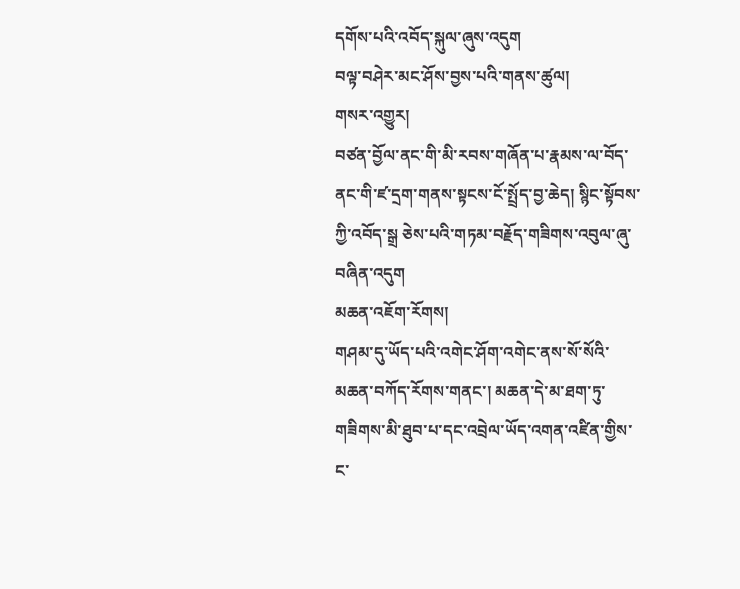དགོས་པའི་འབོད་སྐུལ་ཞུས་འདུག
བལྟ་བཤེར་མང་ཤོས་བྱས་པའི་གནས་ཚུལ།
གསར་འགྱུར།
བཙན་བྱོལ་ནང་གི་མི་རབས་གཞོན་པ་རྣམས་ལ་བོད་ནང་གི་ཛ་དྲག་གནས་སྟངས་ངོ་སྤྲོད་བྱ་ཆེད། སྙིང་སྟོབས་ཀྱི་འབོད་སྒྲ ཅེས་པའི་གཏམ་བརྗོད་གཟིགས་འབུལ་ཞུ་བཞིན་འདུག
མཆན་འཇོག་རོགས།
གཤམ་དུ་ཡོད་པའི་འགེང་ཤོག་འགེང་ནས་སོ་སོའི་མཆན་བཀོད་རོགས་གནང་། མཆན་དེ་མ་ཐག་ཏུ་གཟིགས་མི་ཐུབ་པ་དང་འབྲེལ་ཡོད་འགན་འཛིན་གྱིས་ང་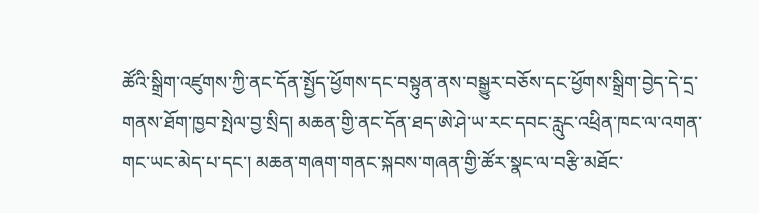ཚོའི་སྒྲིག་འཛུགས་ཀྱི་ནང་དོན་སྤྱོད་ཕྱོགས་དང་བསྟུན་ནས་བསྒྱུར་བཅོས་དང་ཕྱོགས་སྒྲིག་བྱེད་དེ་དྲ་གནས་ཐོག་ཁྱབ་སྤེལ་བྱ་སྲིད། མཆན་གྱི་ནང་དོན་ཐད་ཨེ་ཤེ་ཡ་རང་དབང་རླུང་འཕྲིན་ཁང་ལ་འགན་གང་ཡང་མེད་པ་དང་། མཆན་གཞག་གནང་སྐབས་གཞན་གྱི་ཚོར་སྣང་ལ་བརྩི་མཐོང་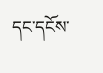དང་དངོས་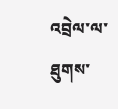འབྲེལ་ལ་ཐུགས་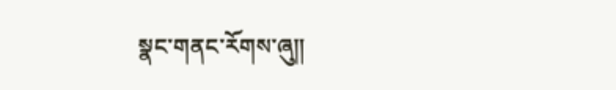སྣང་གནང་རོགས་ཞུ༎